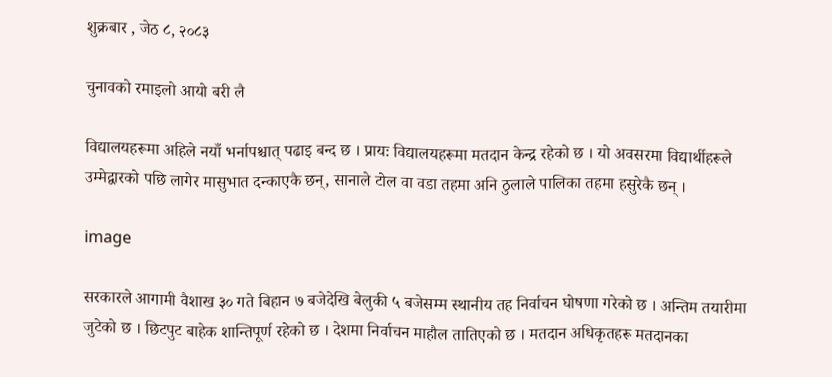शुक्रबार , जेठ ८, २०८३

चुनावको रमाइलो आयो बरी लै

विद्यालयहरूमा अहिले नयाँ भर्नापश्चात् पढाइ बन्द छ । प्रायः विद्यालयहरूमा मतदान केन्द्र रहेको छ । यो अवसरमा विद्यार्थीहरूले उम्मेद्वारको पछि लागेर मासुभात दन्काएकै छन्, सानाले टोल वा वडा तहमा अनि ठुलाले पालिका तहमा हसुरेकै छन् ।

image

सरकारले आगामी वैशाख ३० गते बिहान ७ बजेदेखि बेलुकी ५ बजेसम्म स्थानीय तह निर्वाचन घोषणा गरेको छ । अन्तिम तयारीमा जुटेको छ । छिटपुट बाहेक शान्तिपूर्ण रहेको छ । देशमा निर्वाचन माहौल तातिएको छ । मतदान अधिकृतहरू मतदानका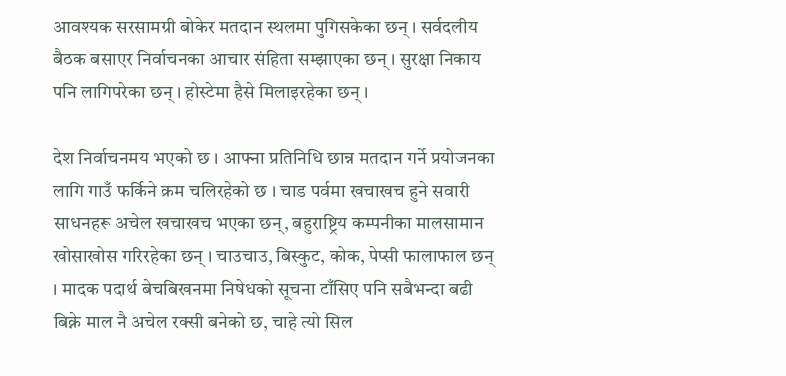आवश्यक सरसामग्री बोकेर मतदान स्थलमा पुगिसकेका छन् । सर्वदलीय बैठक बसाएर निर्वाचनका आचार संहिता सम्झाएका छन् । सुरक्षा निकाय पनि लागिपरेका छन् । होस्टेमा हैसे मिलाइरहेका छन् ।

देश निर्वाचनमय भएको छ । आफ्ना प्रतिनिधि छान्न मतदान गर्ने प्रयोजनका लागि गाउँ फर्किने क्रम चलिरहेको छ । चाड पर्वमा खचाखच हुने सवारी साधनहरू अचेल खचाखच भएका छन्, बहुराष्ट्रिय कम्पनीका मालसामान खोसाखोस गरिरहेका छन् । चाउचाउ, बिस्कुट, कोक, पेप्सी फालाफाल छन् । मादक पदार्थ बेचबिखनमा निषेधको सूचना टाँसिए पनि सबैभन्दा बढी बिक्ने माल नै अचेल रक्सी बनेको छ, चाहे त्यो सिल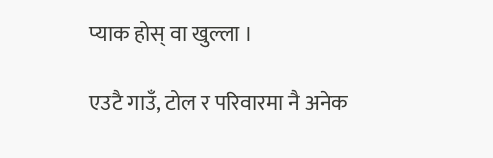प्याक होस् वा खुल्ला ।

एउटै गाउँ, टोल र परिवारमा नै अनेक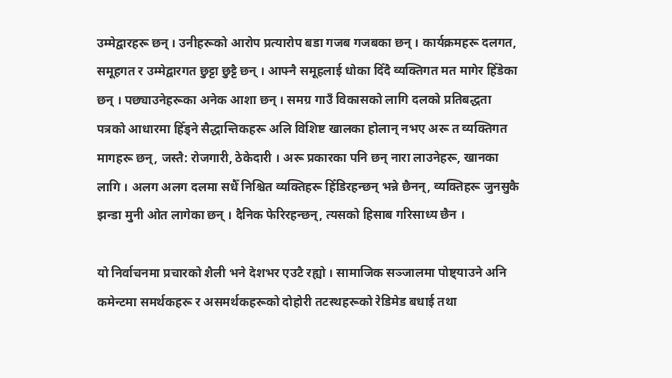उम्मेद्वारहरू छन् । उनीहरूको आरोप प्रत्यारोप बडा गजब गजबका छन् । कार्यक्रमहरू दलगत, समूहगत र उम्मेद्वारगत छुट्टा छुट्टै छन् । आफ्नै समूहलाई धोका दिँदै व्यक्तिगत मत मागेर हिँडेका छन् । पछ्याउनेहरूका अनेक आशा छन् । समग्र गाउँ विकासको लागि दलको प्रतिबद्धता पत्रको आधारमा हिँड्ने सैद्धान्तिकहरू अलि विशिष्ट खालका होलान् नभए अरू त व्यक्तिगत मागहरू छन्, जस्तै: रोजगारी, ठेकेदारी । अरू प्रकारका पनि छन् नारा लाउनेहरू, खानका लागि । अलग अलग दलमा सधैँ निश्चित व्यक्तिहरू हिँडिरहन्छन् भन्ने छैनन्, व्यक्तिहरू जुनसुकै झन्डा मुनी ओत लागेका छन् । दैनिक फेरिरहन्छन्, त्यसको हिसाब गरिसाध्य छैन ।

यो निर्वाचनमा प्रचारको शैली भने देशभर एउटै रह्यो । सामाजिक सञ्जालमा पोष्ट्याउने अनि कमेन्टमा समर्थकहरू र असमर्थकहरूको दोहोरी तटस्थहरूको रेडिमेड बधाई तथा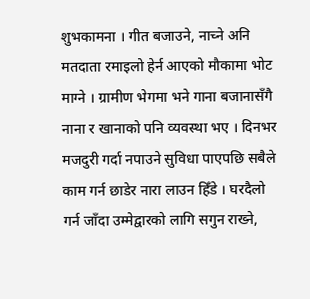शुभकामना । गीत बजाउने, नाच्ने अनि मतदाता रमाइलो हेर्न आएको मौकामा भोट माग्ने । ग्रामीण भेगमा भने गाना बजानासँगै नाना र खानाको पनि व्यवस्था भए । दिनभर मजदुरी गर्दा नपाउने सुविधा पाएपछि सबैले काम गर्न छाडेर नारा लाउन हिँडे । घरदैलो गर्न जाँदा उम्मेद्वारको लागि सगुन राख्ने,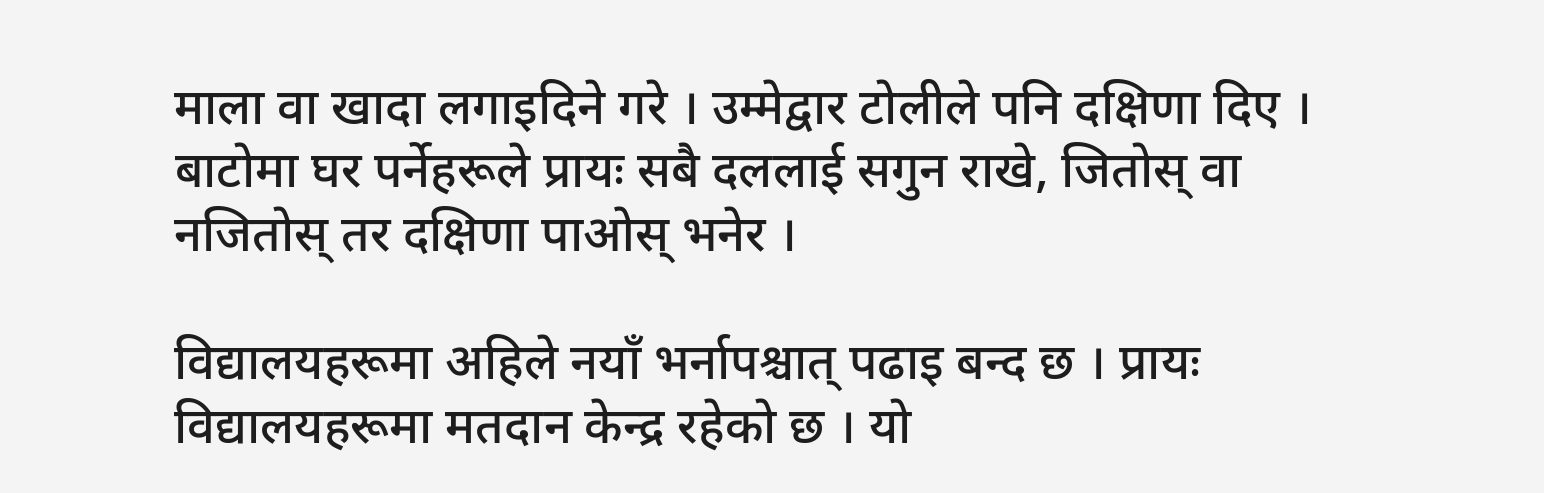माला वा खादा लगाइदिने गरे । उम्मेद्वार टोलीले पनि दक्षिणा दिए । बाटोमा घर पर्नेहरूले प्रायः सबै दललाई सगुन राखे, जितोस् वा नजितोस् तर दक्षिणा पाओस् भनेर ।

विद्यालयहरूमा अहिले नयाँ भर्नापश्चात् पढाइ बन्द छ । प्रायः विद्यालयहरूमा मतदान केन्द्र रहेको छ । यो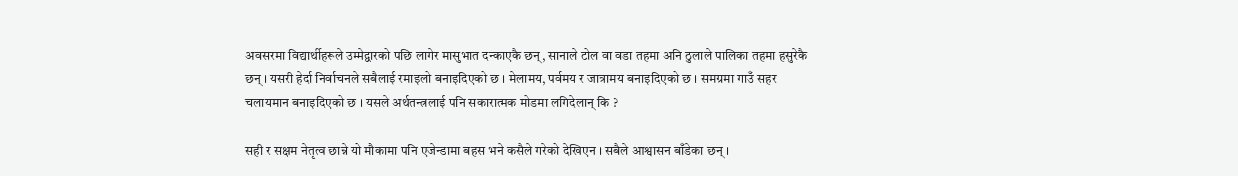अवसरमा विद्यार्थीहरूले उम्मेद्वारको पछि लागेर मासुभात दन्काएकै छन्, सानाले टोल वा वडा तहमा अनि ठुलाले पालिका तहमा हसुरेकै छन् । यसरी हेर्दा निर्वाचनले सबैलाई रमाइलो बनाइदिएको छ । मेलामय, पर्वमय र जात्रामय बनाइदिएको छ । समग्रमा गाउँ सहर चलायमान बनाइदिएको छ । यसले अर्थतन्त्रलाई पनि सकारात्मक मोडमा लगिदेलान् कि ?

सही र सक्षम नेतृत्व छान्ने यो मौकामा पनि एजेन्डामा बहस भने कसैले गरेको देखिएन । सबैले आश्वासन बाँडेका छन् ।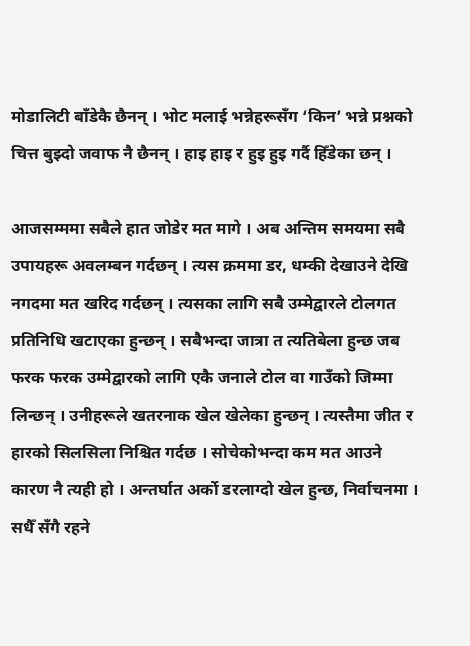मोडालिटी बाँडेकै छैनन् । भोट मलाई भन्नेहरूसँग ‘किन’ भन्ने प्रश्नको चित्त बुझ्दो जवाफ नै छैनन् । हाइ हाइ र हुइ हुइ गर्दै हिँडेका छन् ।

आजसम्ममा सबैले हात जोडेर मत मागे । अब अन्तिम समयमा सबै उपायहरू अवलम्बन गर्दछन् । त्यस क्रममा डर, धम्की देखाउने देखि नगदमा मत खरिद गर्दछन् । त्यसका लागि सबै उम्मेद्वारले टोलगत प्रतिनिधि खटाएका हुन्छन् । सबैभन्दा जात्रा त त्यतिबेला हुन्छ जब फरक फरक उम्मेद्वारको लागि एकै जनाले टोल वा गाउँको जिम्मा लिन्छन् । उनीहरूले खतरनाक खेल खेलेका हुन्छन् । त्यस्तैमा जीत र हारको सिलसिला निश्चित गर्दछ । सोचेकोभन्दा कम मत आउने कारण नै त्यही हो । अन्तर्घात अर्को डरलाग्दो खेल हुन्छ, निर्वाचनमा । सधैँ सँगै रहने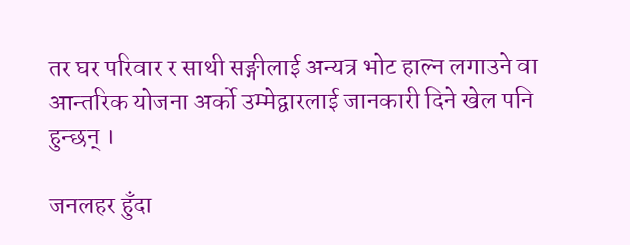तर घर परिवार र साथी सङ्गीलाई अन्यत्र भोट हाल्न लगाउने वा आन्तरिक योजना अर्को उम्मेद्वारलाई जानकारी दिने खेल पनि हुन्छन् ।

जनलहर हुँदा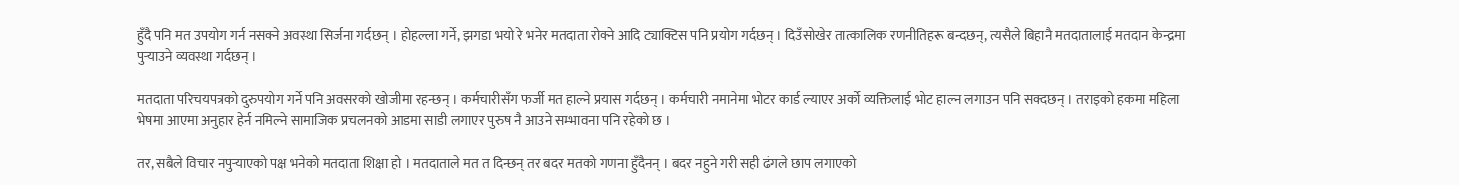हुँदै पनि मत उपयोग गर्न नसक्ने अवस्था सिर्जना गर्दछन् । होहल्ला गर्ने, झगडा भयो रे भनेर मतदाता रोक्ने आदि ट्याक्टिस पनि प्रयोग गर्दछन् । दिउँसोखेर तात्कालिक रणनीतिहरू बन्दछन्, त्यसैले बिहानै मतदातालाई मतदान केन्द्रमा पुर्‍याउने व्यवस्था गर्दछन् ।

मतदाता परिचयपत्रको दुरुपयोग गर्ने पनि अवसरको खोजीमा रहन्छन् । कर्मचारीसँग फर्जी मत हाल्ने प्रयास गर्दछन् । कर्मचारी नमानेमा भोटर कार्ड ल्याएर अर्को व्यक्तिलाई भोट हाल्न लगाउन पनि सक्दछन् । तराइको हकमा महिला भेषमा आएमा अनुहार हेर्न नमिल्ने सामाजिक प्रचलनको आडमा साडी लगाएर पुरुष नै आउने सम्भावना पनि रहेको छ ।

तर, सबैले विचार नपुर्‍याएको पक्ष भनेको मतदाता शिक्षा हो । मतदाताले मत त दिन्छन् तर बदर मतको गणना हुँदैनन् । बदर नहुने गरी सही ढंगले छाप लगाएको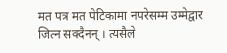मत पत्र मत पेटिकामा नपरेसम्म उम्मेद्वार जित्न सक्दैनन् । त्यसैले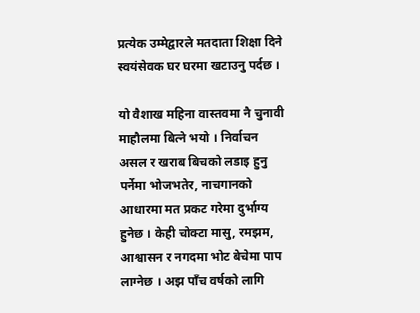प्रत्येक उम्मेद्वारले मतदाता शिक्षा दिने स्वयंसेवक घर घरमा खटाउनु पर्दछ ।

यो वैशाख महिना वास्तवमा नै चुनावी माहौलमा बित्ने भयो । निर्वाचन असल र खराब बिचको लडाइ हुनु पर्नेमा भोजभतेर, नाचगानको आधारमा मत प्रकट गरेमा दुर्भाग्य हुनेछ । केही चोक्टा मासु, रमझम, आश्वासन र नगदमा भोट बेचेमा पाप लाग्नेछ । अझ पाँच वर्षको लागि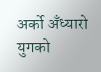अर्को अँध्यारो युगको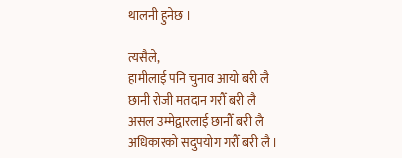थालनी हुनेछ ।

त्यसैले,
हामीलाई पनि चुनाव आयो बरी लै
छानी रोजी मतदान गरौँ बरी लै
असल उम्मेद्वारलाई छानौँ बरी लै
अधिकारको सदुपयोग गरौँ बरी लै ।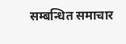सम्बन्धित समाचार